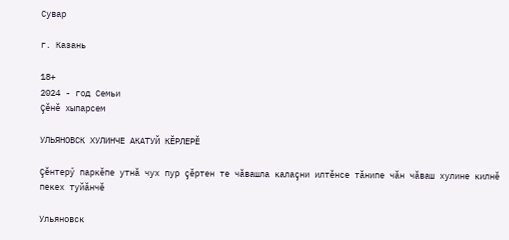Сувар

г. Казань

18+
2024 - год Семьи
Çӗнӗ хыпарсем

УЛЬЯНОВСК ХУЛИНЧЕ АКАТУЙ КӖРЛЕРӖ

Çӗнтерӳ паркӗпе утнă чух пур çӗртен те чăвашла калаçни илтӗнсе тăнипе чăн чăваш хулине килнӗ пекех туйăнчӗ

Ульяновск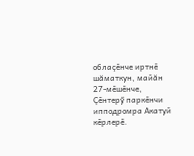облаçӗнче иртнӗ шăматкун, майăн 27-мӗшӗнче, Çӗнтерӳ паркӗнчи ипподромра Акатуй кӗрлерӗ.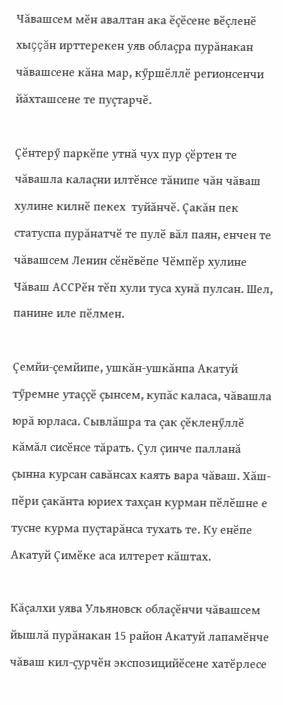Чăвашсем мӗн авалтан ака ӗçӗсене вӗçленӗ хыççăн ирттерекен уяв облаçра пурăнакан чăвашсене кăна мар, кӳршӗллӗ регионсенчи йăхташсене те пуçтарчӗ.

Çӗнтерӳ паркӗпе утнă чух пур çӗртен те чăвашла калаçни илтӗнсе тăнипе чăн чăваш хулине килнӗ пекех  туйăнчӗ. Çакăн пек статуспа пурăнатчӗ те пулӗ вăл паян, енчен те чăвашсем Ленин сӗнӗвӗпе Чӗмпӗр хулине Чăваш АССРӗн тӗп хули туса хунă пулсан. Шел, панине иле пӗлмен.

Çемйи-çемйипе, ушкăн-ушкăнпа Акатуй тӳремне утаççӗ çынсем, купăс каласа, чăвашла юрă юрласа. Сывлăшра та çак çӗкленӳллӗ кăмăл сисӗнсе тăрать. Çул çинче палланă çынна курсан савăнсах каять вара чăваш. Хăш-пӗри çакăнта юриех тахçан курман пӗлӗшне е тусне курма пуçтарăнса тухать те. Ку енӗпе Акатуй Çимӗке аса илтерет кăштах.

Кăçалхи уява Ульяновск облаçӗнчи чăвашсем йышлă пурăнакан 15 район Акатуй лапамӗнче чăваш кил-çурчӗн экспозицийӗсене хатӗрлесе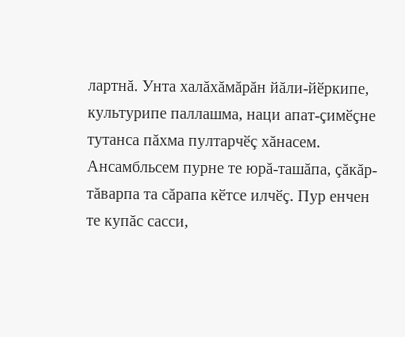лартнă. Унта халăхăмăрăн йăли-йӗркипе, культурипе паллашма, наци апат-çимӗçне тутанса пăхма пултарчӗç хăнасем. Ансамбльсем пурне те юрă-ташăпа, çăкăр-тăварпа та сăрапа кӗтсе илчӗç. Пур енчен те купăс сасси,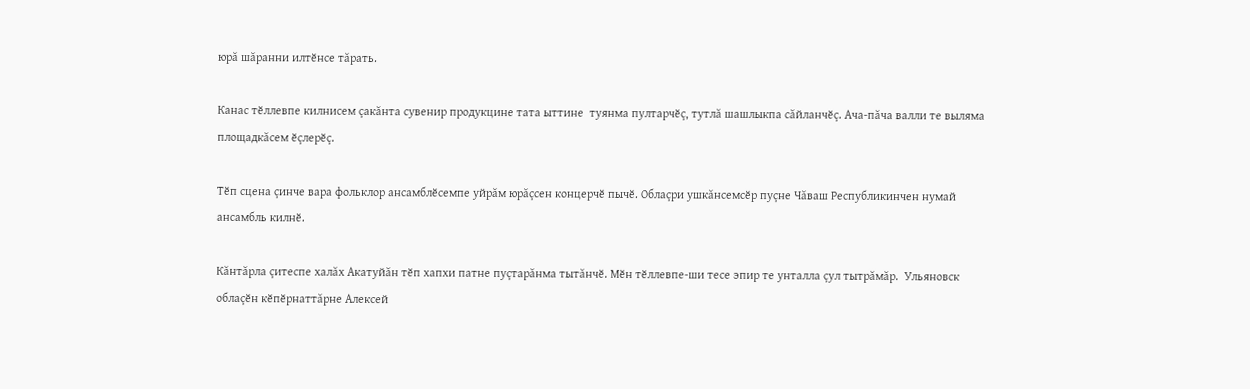юрă шăранни илтӗнсе тăрать.

Канас тӗллевпе килнисем çакăнта сувенир продукцине тата ыттине  туянма пултарчӗç, тутлă шашлыкпа сăйланчӗç. Ача-пăча валли те выляма площадкăсем ӗçлерӗç.

Тӗп сцена çинче вара фольклор ансамблӗсемпе уйрăм юрăçсен концерчӗ пычӗ. Облаçри ушкăнсемсӗр пуçне Чăваш Республикинчен нумай ансамбль килнӗ.

Кăнтăрла çитеспе халăх Акатуйăн тӗп хапхи патне пуçтарăнма тытăнчӗ. Мӗн тӗллевпе-ши тесе эпир те унталла çул тытрăмăр.  Ульяновск облаçӗн кӗпӗрнаттăрне Алексей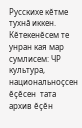Русскихе кӗтме тухнă иккен. Кӗтекенӗсем те унран кая мар сумлисем: ЧР культура, национальноçсен ӗçӗсен  тата архив ӗçӗн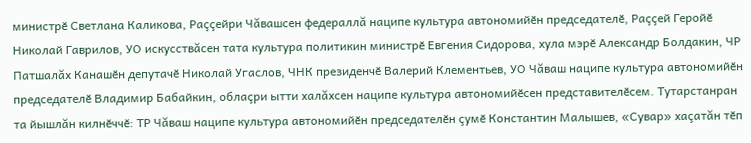министрӗ Светлана Каликова, Раççейри Чăвашсен федераллă наципе культура автономийӗн председателӗ, Раççей Геройӗ Николай Гаврилов, УО искусствăсен тата культура политикин министрӗ Евгения Сидорова, хула мэрӗ Александр Болдакин, ЧР Патшалăх Канашӗн депутачӗ Николай Угаслов, ЧНК президенчӗ Валерий Клементьев, УО Чăваш наципе культура автономийӗн председателӗ Владимир Бабайкин, облаçри ытти халăхсен наципе культура автономийӗсен представителӗсем. Тутарстанран та йышлăн килнӗччӗ: ТР Чăваш наципе культура автономийӗн председателӗн çумӗ Константин Малышев, «Сувар» хаçатăн тӗп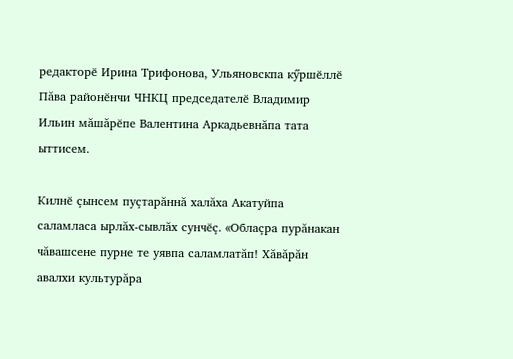редакторӗ Ирина Трифонова, Ульяновскпа кӳршӗллӗ Пăва районӗнчи ЧНКЦ председателӗ Владимир Ильин мăшăрӗпе Валентина Аркадьевнăпа тата ыттисем.

Килнӗ çынсем пуçтарăннă халăха Акатуйпа саламласа ырлăх-сывлăх сунчӗç. «Облаçра пурăнакан чăвашсене пурне те уявпа саламлатăп! Хăвăрăн авалхи культурăра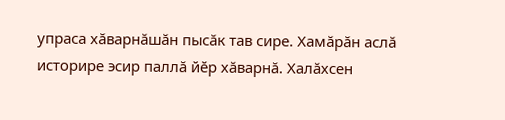упраса хăварнăшăн пысăк тав сире. Хамăрăн аслă историре эсир паллă йӗр хăварнă. Халăхсен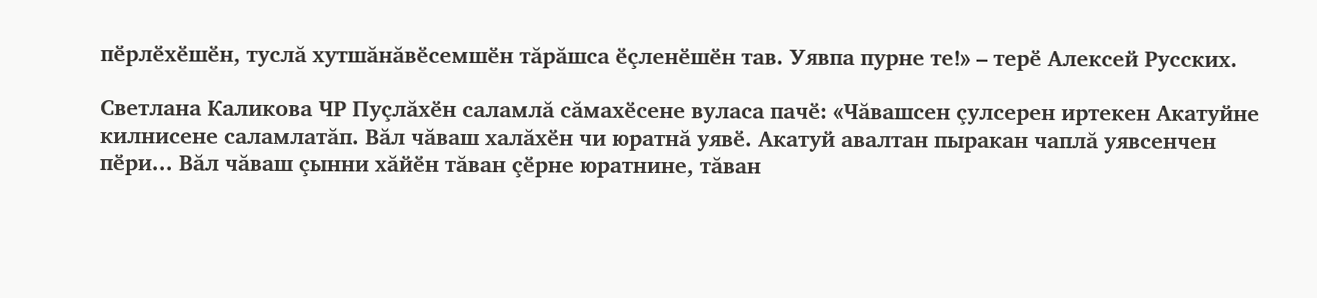пӗрлӗхӗшӗн, туслă хутшăнăвӗсемшӗн тăрăшса ӗçленӗшӗн тав. Уявпа пурне те!» – терӗ Алексей Русских.

Светлана Каликова ЧР Пуçлăхӗн саламлă сăмахӗсене вуласа пачӗ: «Чăвашсен çулсерен иртекен Акатуйне килнисене саламлатăп. Вăл чăваш халăхӗн чи юратнă уявӗ. Акатуй авалтан пыракан чаплă уявсенчен пӗри... Вăл чăваш çынни хăйӗн тăван çӗрне юратнине, тăван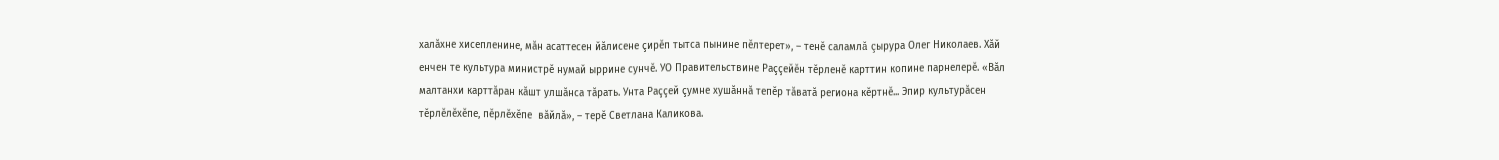халăхне хисепленине, мăн асаттесен йăлисене çирӗп тытса пынине пӗлтерет», – тенӗ саламлă çырура Олег Николаев. Хăй енчен те культура министрӗ нумай ыррине сунчӗ. УО Правительствине Раççейӗн тӗрленӗ карттин копине парнелерӗ. «Вăл малтанхи карттăран кăшт улшăнса тăрать. Унта Раççей çумне хушăннă тепӗр тăватă региона кӗртнӗ... Эпир культурăсен тӗрлӗлӗхӗпе, пӗрлӗхӗпе  вăйлă», – терӗ Светлана Каликова.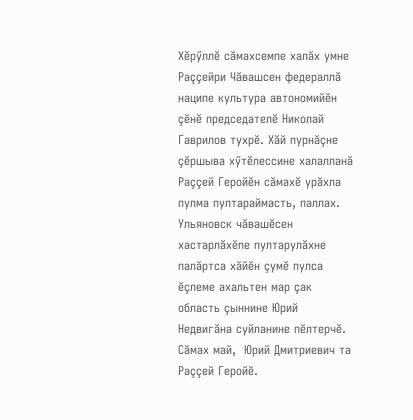Хӗрӳллӗ сăмахсемпе халăх умне Раççейри Чăвашсен федераллă наципе культура автономийӗн çӗнӗ председателӗ Николай Гаврилов тухрӗ. Хăй пурнăçне çӗршыва хӳтӗлессине халалланă Раççей Геройӗн сăмахӗ урăхла пулма пултараймасть, паллах. Ульяновск чăвашӗсен хастарлăхӗпе пултарулăхне палăртса хăйӗн çумӗ пулса ӗçлеме ахальтен мар çак область çыннине Юрий Недвигăна суйланине пӗлтерчӗ. Сăмах май,  Юрий Дмитриевич та Раççей Геройӗ.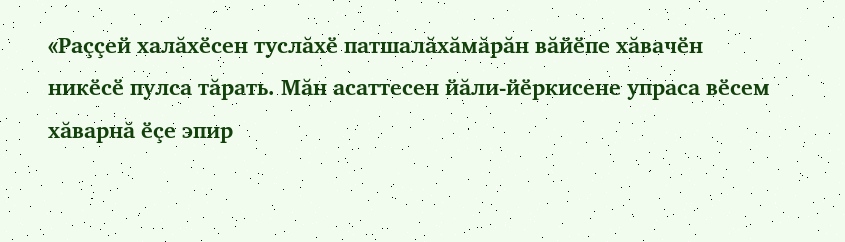«Раççей халăхӗсен туслăхӗ патшалăхăмăрăн вăйӗпе хăвачӗн никӗсӗ пулса тăрать. Мăн асаттесен йăли-йӗркисене упраса вӗсем хăварнă ӗçе эпир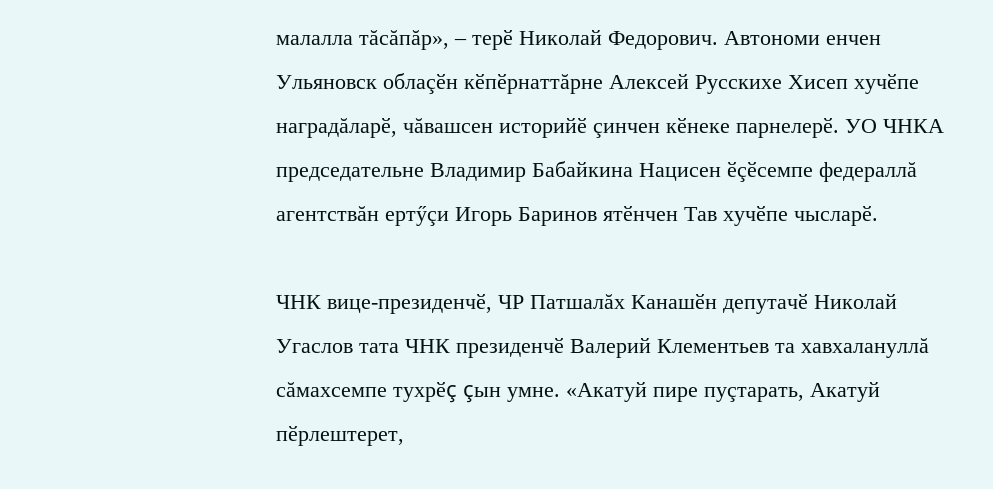малалла тăсăпăр», – терӗ Николай Федорович. Автономи енчен Ульяновск облаçӗн кӗпӗрнаттăрне Алексей Русскихе Хисеп хучӗпе наградăларӗ, чăвашсен историйӗ çинчен кӗнеке парнелерӗ. УО ЧНКА председательне Владимир Бабайкина Нацисен ӗçӗсемпе федераллă агентствăн ертӳçи Игорь Баринов ятӗнчен Тав хучӗпе чысларӗ.

ЧНК вице-президенчӗ, ЧР Патшалăх Канашӗн депутачӗ Николай Угаслов тата ЧНК президенчӗ Валерий Клементьев та хавхалануллă сăмахсемпе тухрӗç çын умне. «Акатуй пире пуçтарать, Акатуй пӗрлештерет,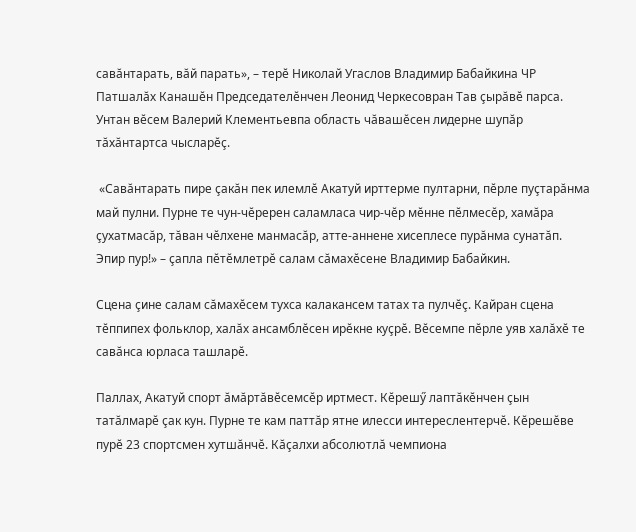савăнтарать, вăй парать», – терӗ Николай Угаслов Владимир Бабайкина ЧР Патшалăх Канашӗн Председателӗнчен Леонид Черкесовран Тав çырăвӗ парса. Унтан вӗсем Валерий Клементьевпа область чăвашӗсен лидерне шупăр тăхăнтартса чысларӗç.

 «Савăнтарать пире çакăн пек илемлӗ Акатуй ирттерме пултарни, пӗрле пуçтарăнма май пулни. Пурне те чун-чӗререн саламласа чир-чӗр мӗнне пӗлмесӗр, хамăра çухатмасăр, тăван чӗлхене манмасăр, атте-аннене хисеплесе пурăнма сунатăп. Эпир пур!» – çапла пӗтӗмлетрӗ салам сăмахӗсене Владимир Бабайкин.

Сцена çине салам сăмахӗсем тухса калакансем татах та пулчӗç. Кайран сцена тӗппипех фольклор, халăх ансамблӗсен ирӗкне куçрӗ. Вӗсемпе пӗрле уяв халăхӗ те савăнса юрласа ташларӗ.

Паллах, Акатуй спорт ăмăртăвӗсемсӗр иртмест. Кӗрешӳ лаптăкӗнчен çын татăлмарӗ çак кун. Пурне те кам паттăр ятне илесси интереслентерчӗ. Кӗрешӗве пурӗ 23 спортсмен хутшăнчӗ. Кăçалхи абсолютлă чемпиона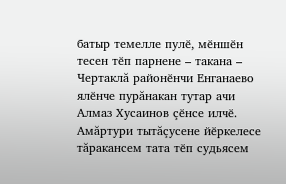батыр темелле пулӗ, мӗншӗн тесен тӗп парнене – такана – Чертаклă районӗнчи Енганаево ялӗнче пурăнакан тутар ачи Алмаз Хусаинов çӗнсе илчӗ. Амăртури тытăçусене йӗркелесе тăракансем тата тӗп судьясем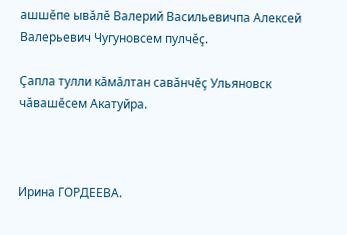ашшӗпе ывăлӗ Валерий Васильевичпа Алексей Валерьевич Чугуновсем пулчӗç.

Çапла тулли кăмăлтан савăнчӗç Ульяновск чăвашӗсем Акатуйра.



Ирина ГОРДЕЕВА.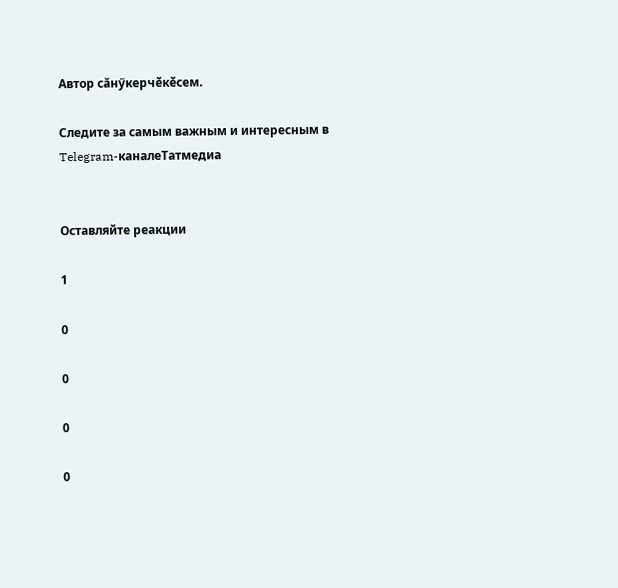Автор сăнӳкерчӗкӗсем.

Следите за самым важным и интересным в Telegram-каналеТатмедиа


Оставляйте реакции

1

0

0

0

0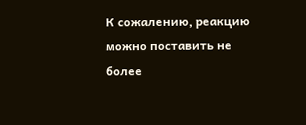К сожалению, реакцию можно поставить не более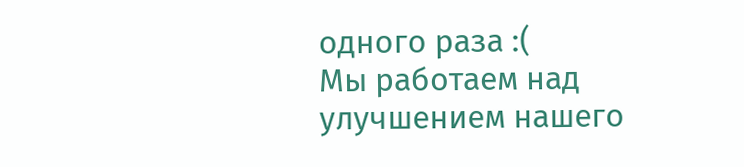одного раза :(
Мы работаем над улучшением нашего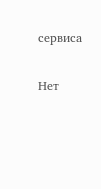сервиса

Нет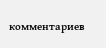комментариев